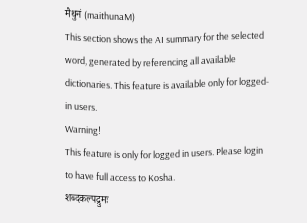मैथुनं (maithunaM)
This section shows the AI summary for the selected word, generated by referencing all available dictionaries. This feature is available only for logged-in users.
Warning!
This feature is only for logged in users. Please login to have full access to Kosha.
शब्दकल्पद्रुमः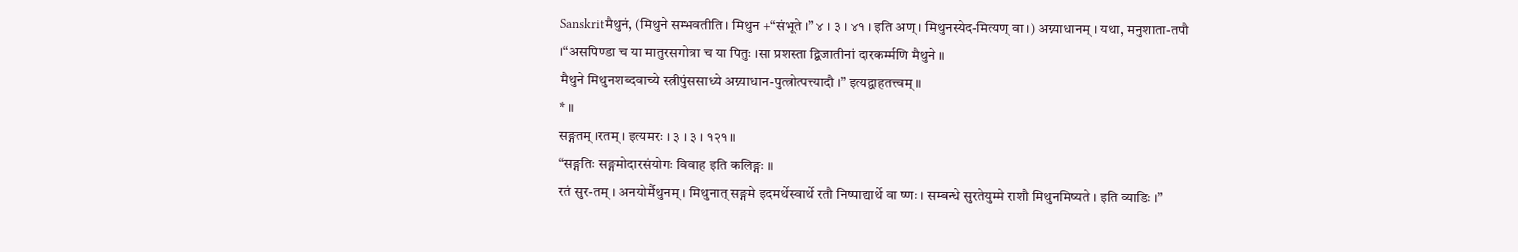Sanskritमैथुनं, (मिथुने सम्भवतीति । मिथुन +“संभूते ।” ४ । ३ । ४१ । इति अण् । मिथुनस्येद-मित्यण् वा ।) अग्न्याधानम् । यथा, मनुशाता-तपौ ।“असपिण्डा च या मातुरसगोत्रा च या पितुः ।सा प्रशस्ता द्बिजातीनां दारकर्म्मणि मैथुने ॥
मैथुने मिथुनशब्दवाच्ये स्त्रीपुंससाध्ये अग्न्याधान-पुत्त्रोत्पत्त्यादौ ।” इत्यद्वाहतत्त्वम् ॥
* ॥
सङ्गतम् ।रतम् । इत्यमरः । ३ । ३ । १२१ ॥
“सङ्गतिः सङ्गमोदारसंयोगः विवाह इति कलिङ्गः ॥
रतं सुर-तम् । अनयोर्मैथुनम् । मिथुनात् सङ्गमे इदमर्थेस्वार्थे रतौ निष्पाद्यार्थे वा ष्णः । सम्बन्धे सुरतेयुम्मे राशौ मिथुनमिष्यते । इति व्याडिः ।”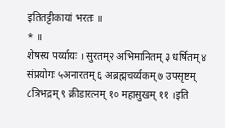इतितट्टीकायां भरतः ॥
* ॥
शेषस्य पर्य्यायः । सुरतम्२ अभिमानितम् ३ धर्षितम् ४ संप्रयोगः ५अनारतम् ६ अब्रह्मचर्य्यकम् ७ उपसृष्टम् ८त्रिभद्रम् ९ क्रीडारत्नम् १० महासुखम् ११ ।इति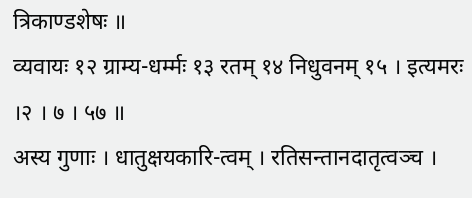त्रिकाण्डशेषः ॥
व्यवायः १२ ग्राम्य-धर्म्मः १३ रतम् १४ निधुवनम् १५ । इत्यमरः ।२ । ७ । ५७ ॥
अस्य गुणाः । धातुक्षयकारि-त्वम् । रतिसन्तानदातृत्वञ्च ।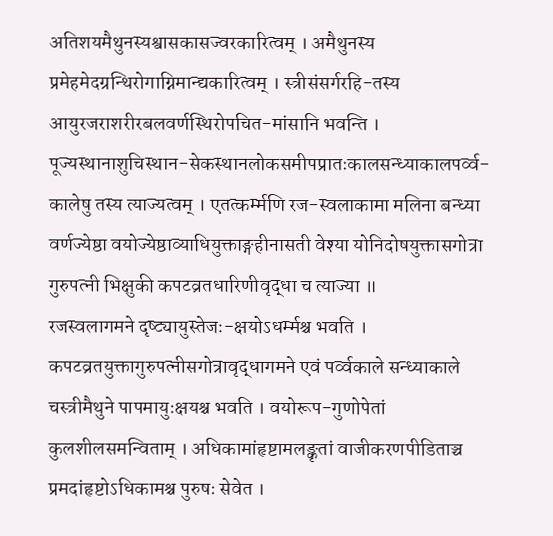अतिशयमैथुनस्यश्वासकासज्वरकारित्वम् । अमैथुनस्य प्रमेहमेदग्रन्थिरोगाग्निमान्द्यकारित्वम् । स्त्रीसंसर्गरहि-तस्य आयुरजराशरीरबलवर्णस्थिरोपचित-मांसानि भवन्ति । पूज्यस्थानाशुचिस्थान-सेकस्थानलोकसमीपप्रातःकालसन्ध्याकालपर्व्व-कालेषु तस्य त्याज्यत्वम् । एतत्कर्म्मणि रज-स्वलाकामा मलिना बन्ध्या वर्णज्येष्ठा वयोज्येष्ठाव्याधियुक्ताङ्गहीनासती वेश्या योनिदोषयुक्तासगोत्रा गुरुपत्नी भिक्षुकी कपटव्रतधारिणीवृद्धा च त्याज्या ॥
रजस्वलागमने दृष्ट्यायुस्तेजः-क्षयोऽधर्म्मश्च भवति । कपटव्रतयुक्तागुरुपत्नीसगोत्रावृद्धागमने एवं पर्व्वकाले सन्ध्याकाले चस्त्रीमैथुने पापमायुःक्षयश्च भवति । वयोरूप-गुणोपेतां कुलशीलसमन्विताम् । अधिकामांहृष्टामलङ्कृतां वाजीकरणपीडिताञ्च प्रमदांहृष्टोऽधिकामश्च पुरुषः सेवेत ।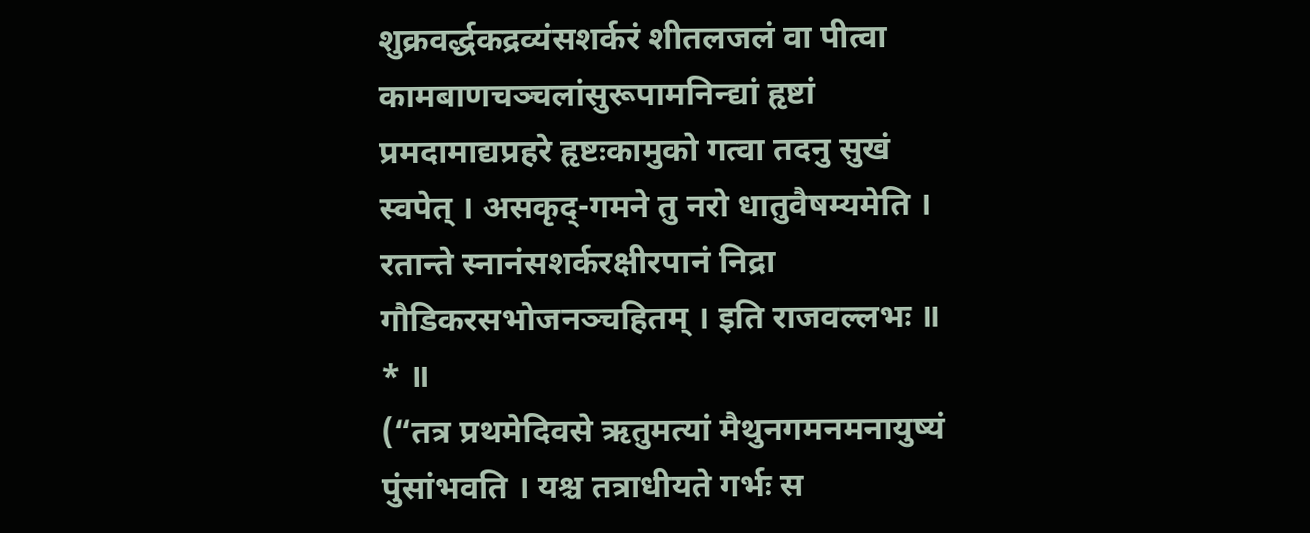शुक्रवर्द्धकद्रव्यंसशर्करं शीतलजलं वा पीत्वा कामबाणचञ्चलांसुरूपामनिन्द्यां हृष्टां प्रमदामाद्यप्रहरे हृष्टःकामुको गत्वा तदनु सुखं स्वपेत् । असकृद्-गमने तु नरो धातुवैषम्यमेति । रतान्ते स्नानंसशर्करक्षीरपानं निद्रा गौडिकरसभोजनञ्चहितम् । इति राजवल्लभः ॥
* ॥
(“तत्र प्रथमेदिवसे ऋतुमत्यां मैथुनगमनमनायुष्यं पुंसांभवति । यश्च तत्राधीयते गर्भः स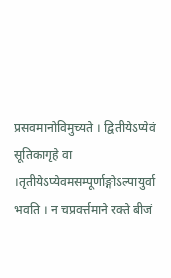प्रसवमानोविमुच्यते । द्वितीयेऽप्येवं सूतिकागृहे वा ।तृतीयेऽप्येवमसम्पूर्णाङ्गोऽल्पायुर्वा भवति । न चप्रवर्त्तमाने रक्ते बीजं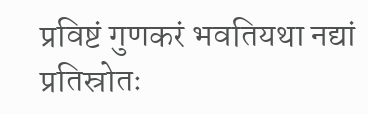प्रविष्टं गुणकरं भवतियथा नद्यां प्रतिस्रोतः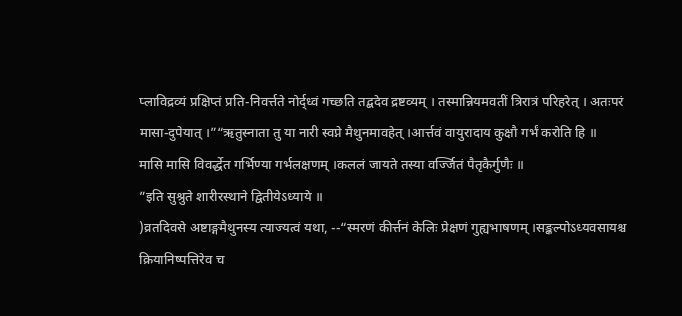प्लाविद्रव्यं प्रक्षिप्तं प्रति-निवर्त्तते नोर्द्ध्वं गच्छति तद्बदेव द्रष्टव्यम् । तस्मान्नियमवतीं त्रिरात्रं परिहरेत् । अतःपरं मासा-दुपेयात् ।”“ऋतुस्नाता तु या नारी स्वप्ने मैथुनमावहेत् ।आर्त्तवं वायुरादाय कुक्षौ गर्भं करोति हि ॥
मासि मासि विवर्द्धेत गर्भिण्या गर्भलक्षणम् ।कललं जायते तस्या वर्ज्जितं पैतृकैर्गुणैः ॥
”इति सुश्रुते शारीरस्थाने द्वितीयेऽध्याये ॥
)व्रतदिवसे अष्टाङ्गमैथुनस्य त्याज्यत्वं यथा, --“स्मरणं कीर्त्तनं केलिः प्रेक्षणं गुह्यभाषणम् ।सङ्कल्पोऽध्यवसायश्च क्रियानिष्पत्तिरेव च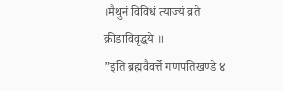।मैथुनं विविधं त्याज्यं व्रते क्रीडाविवृद्धये ॥
”इति ब्रह्मवैवर्त्ते गणपतिखण्डे ४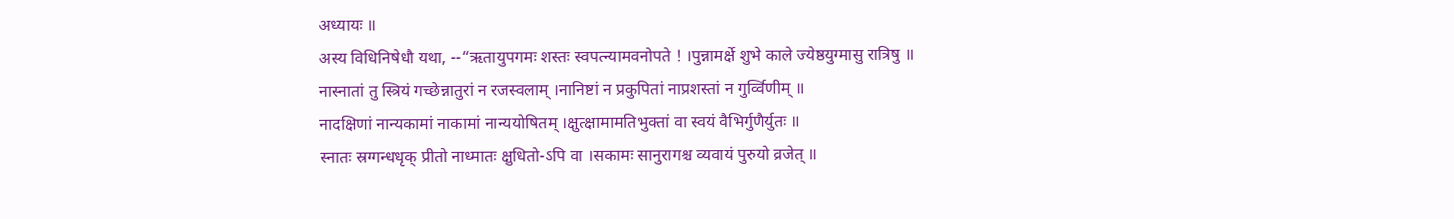अध्यायः ॥
अस्य विधिनिषेधौ यथा, --“ऋतायुपगमः शस्तः स्वपत्न्यामवनोपते ! ।पुन्नामर्क्षे शुभे काले ज्येष्ठयुग्मासु रात्रिषु ॥
नास्नातां तु स्त्रियं गच्छेन्नातुरां न रजस्वलाम् ।नानिष्टां न प्रकुपितां नाप्रशस्तां न गुर्व्विणीम् ॥
नादक्षिणां नान्यकामां नाकामां नान्ययोषितम् ।क्षुत्क्षामामतिभुक्तां वा स्वयं वैभिर्गुणैर्युतः ॥
स्नातः स्रग्गन्धधृक् प्रीतो नाध्मातः क्षुधितो-ऽपि वा ।सकामः सानुरागश्च व्यवायं पुरुयो व्रजेत् ॥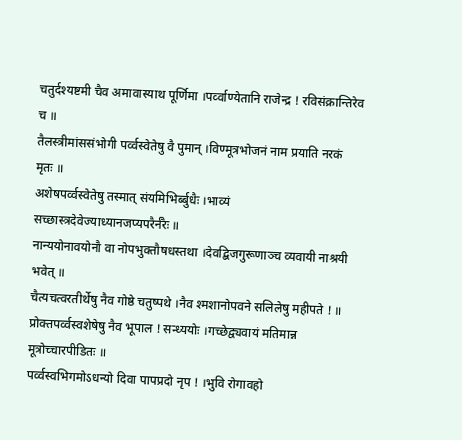चतुर्दश्यष्टमी चैव अमावास्याथ पूर्णिमा ।पर्व्वाण्येतानि राजेन्द्र ! रविसंक्रान्तिरेव च ॥
तैलस्त्रीमांससंभोगी पर्व्वस्वेतेषु वै पुमान् ।विण्मूत्रभोजनं नाम प्रयाति नरकं मृतः ॥
अशेषपर्व्वस्वेतेषु तस्मात् संयमिभिर्ब्बुधैः ।भाव्यं सच्छास्त्रदेवेज्याध्यानजप्यपरैर्नरैः ॥
नान्ययोनावयोनौ वा नोपभुक्तौषधस्तथा ।देवद्बिजगुरूणाञ्च व्यवायी नाश्रयी भवेत् ॥
चैत्यचत्वरतीर्थेषु नैव गोष्ठे चतुष्पथे ।नैव श्मशानोपवने सलिलेषु महीपते ! ॥
प्रोक्तपर्व्वस्वशेषेषु नैव भूपाल ! सन्ध्ययोः ।गच्छेद्व्यवायं मतिमान्न मूत्रोच्चारपीडितः ॥
पर्व्वस्वभिगमोऽधन्यो दिवा पापप्रदो नृप ! ।भुवि रोगावहो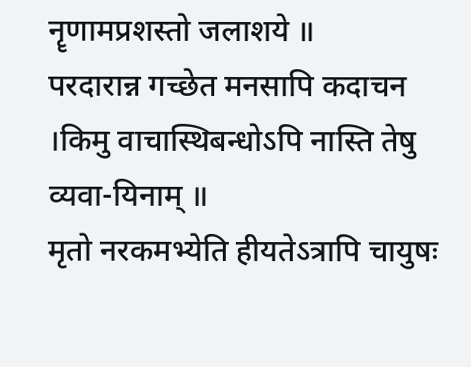नॄणामप्रशस्तो जलाशये ॥
परदारान्न गच्छेत मनसापि कदाचन ।किमु वाचास्थिबन्धोऽपि नास्ति तेषु व्यवा-यिनाम् ॥
मृतो नरकमभ्येति हीयतेऽत्रापि चायुषः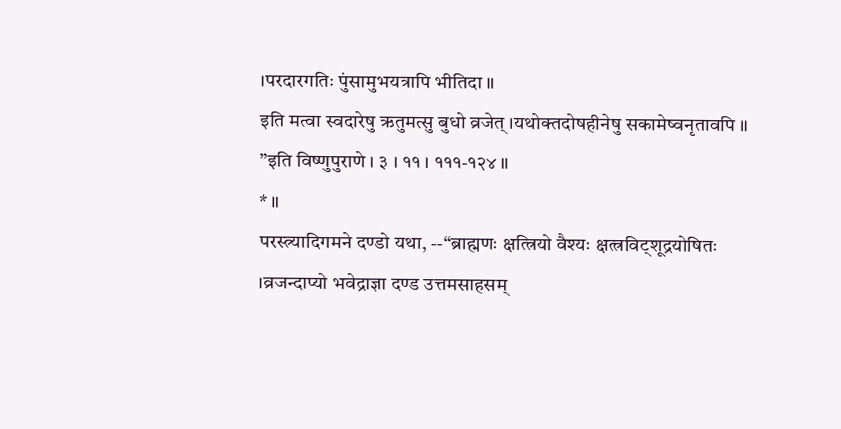।परदारगतिः पुंसामुभयत्रापि भीतिदा ॥
इति मत्वा स्वदारेषु ऋतुमत्सु बुधो व्रजेत् ।यथोक्तदोषहीनेषु सकामेष्वनृतावपि ॥
”इति विष्णुपुराणे । ३ । ११ । १११-१२४ ॥
* ॥
परस्त्र्यादिगमने दण्डो यथा, --“ब्राह्मणः क्षत्त्रियो वैश्यः क्षत्त्रविट्शूद्रयोषितः ।व्रजन्दाप्यो भवेद्राज्ञा दण्ड उत्तमसाहसम्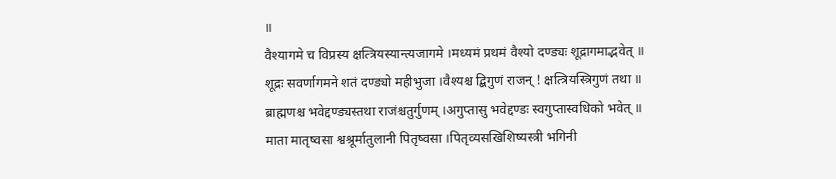॥
वैश्यागमे च विप्रस्य क्षत्त्रियस्यान्त्यजागमे ।मध्यमं प्रथमं वैश्यो दण्ड्यः शूद्रागमाद्भवेत् ॥
शूद्रः सवर्णागमने शतं दण्ड्यो महीभुजा ।वैश्यश्च द्बिगुणं राजन् ! क्षत्त्रियस्त्रिगुणं तथा ॥
ब्राह्मणश्च भवेद्दण्ड्यस्तथा राजंश्चतुर्गुणम् ।अगुप्तासु भवेद्दण्डः स्वगुप्तास्वधिको भवेत् ॥
माता मातृष्वसा श्वश्रूर्मातुलानी पितृष्वसा ।पितृव्यसखिशिष्यस्त्री भगिनी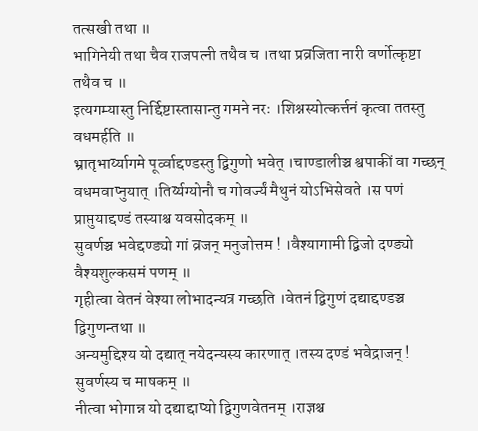तत्सखी तथा ॥
भागिनेयी तथा चैव राजपत्नी तथैव च ।तथा प्रव्रजिता नारी वर्णोत्कृष्टा तथैव च ॥
इत्यगम्यास्तु निर्द्दिष्टास्तासान्तु गमने नरः ।शिश्नस्योत्कर्त्तनं कृत्वा ततस्तु वधमर्हति ॥
भ्रातृभार्य्यागमे पूर्व्वाद्दण्डस्तु द्बिगुणो भवेत् ।चाण्डालीञ्च श्वपाकीं वा गच्छन् वधमवाप्नुयात् ।तिर्य्यग्योनौ च गोवर्ज्यं मैथुनं योऽभिसेवते ।स पणं प्राप्तुयाद्दण्डं तस्याश्च यवसोदकम् ॥
सुवर्णञ्च भवेद्दण्ड्यो गां व्रजन् मनुजोत्तम ! ।वैश्यागामी द्बिजो दण्ड्यो वैश्यशुल्कसमं पणम् ॥
गृहीत्वा वेतनं वेश्या लोभादन्यत्र गच्छति ।वेतनं द्बिगुणं दद्याद्दण्डञ्च द्विगुणन्तथा ॥
अन्यमुद्दिश्य यो दद्यात् नयेदन्यस्य कारणात् ।तस्य दण्डं भवेद्राजन् ! सुवर्णस्य च माषकम् ॥
नीत्वा भोगान्न यो दद्याद्दाप्यो द्विगुणवेतनम् ।राज्ञश्च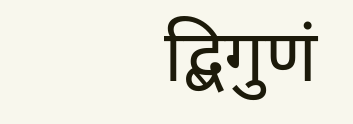द्बिगुणं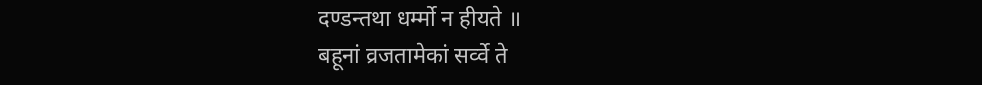दण्डन्तथा धर्म्मो न हीयते ॥
बहूनां व्रजतामेकां सर्व्वे ते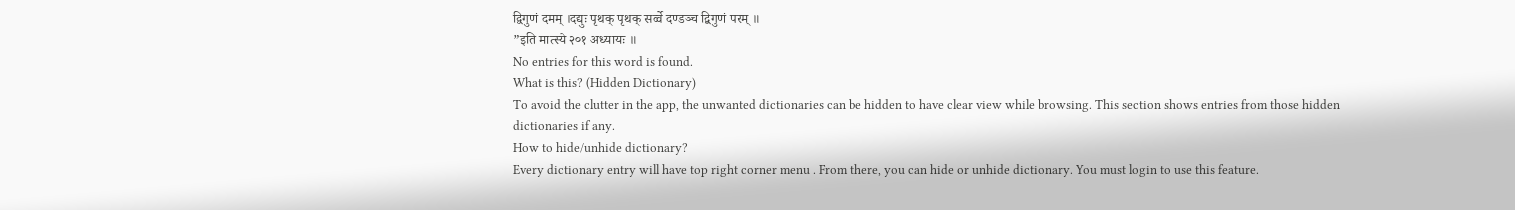द्विगुणं दमम् ।दद्युः पृथक् पृथक् सर्व्वे दण्डञ्च द्बिगुणं परम् ॥
”इति मात्स्ये २०१ अध्यायः ॥
No entries for this word is found.
What is this? (Hidden Dictionary)
To avoid the clutter in the app, the unwanted dictionaries can be hidden to have clear view while browsing. This section shows entries from those hidden dictionaries if any.
How to hide/unhide dictionary?
Every dictionary entry will have top right corner menu . From there, you can hide or unhide dictionary. You must login to use this feature.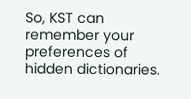So, KST can remember your preferences of hidden dictionaries.